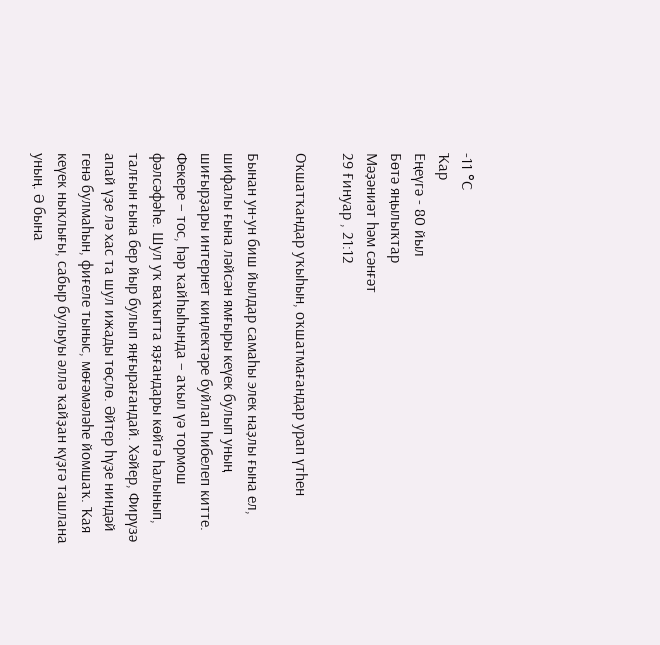-11 °С
Ҡар
Еңеүгә - 80 йыл
Бөтә яңылыҡтар
Мәҙәниәт һәм сәнғәт
29 Ғинуар , 21:12

Оҡшатҡандар уҡыһын, оҡшатмағандар урап үтһен

Бынан ун-ун биш йылдар самаһы элек наҙлы ғына ел, шифалы ғына ләйсән ямғыры кеүек булып уның шиғырҙары интернет киңлектәре буйлап һибелеп китте. Фекере – тос, һәр ҡайһыһында – аҡыл үә тормош фәлсәфәһе. Шул уҡ ваҡытта яҙғандары көйгә һалынып, талғын ғына бер йыр булып яңғырағандай. Хәйер, Фирүзә апай үҙе лә хас та шул ижады төҫлө. Әйтер һүҙе ниндәй генә булмаһын, фиғеле тыныс, мөғәмәләһе йомшаҡ. Ҡая кеүек ныҡлығы, сабыр булыуы әллә ҡайҙан күҙгә ташлана уның. Ә бына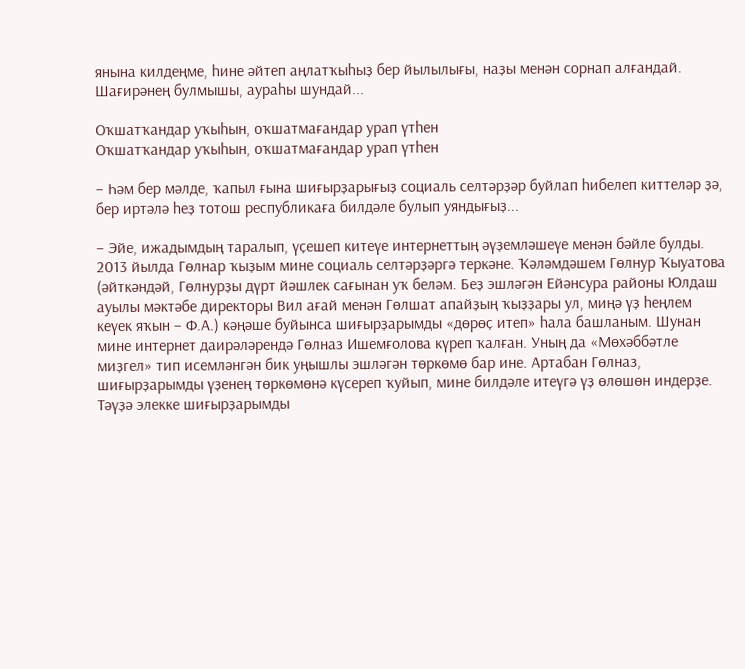янына килдеңме, һине әйтеп аңлатҡыһыҙ бер йылылығы, наҙы менән сорнап алғандай. Шағирәнең булмышы, аураһы шундай...

Оҡшатҡандар уҡыһын, оҡшатмағандар урап үтһен
Оҡшатҡандар уҡыһын, оҡшатмағандар урап үтһен

– Һәм бер мәлде, ҡапыл ғына шиғырҙарығыҙ социаль селтәрҙәр буйлап һибелеп киттеләр ҙә, бер иртәлә һеҙ тотош республикаға билдәле булып уяндығыҙ...

– Эйе, ижадымдың таралып, үҫешеп китеүе интернеттың әүҙемләшеүе менән бәйле булды. 2013 йылда Гөлнар ҡыҙым мине социаль селтәрҙәргә теркәне. Ҡәләмдәшем Гөлнур Ҡыуатова (әйткәндәй, Гөлнурҙы дүрт йәшлек сағынан уҡ беләм. Беҙ эшләгән Ейәнсура районы Юлдаш ауылы мәктәбе директоры Вил ағай менән Гөлшат апайҙың ҡыҙҙары ул, миңә үҙ һеңлем кеүек яҡын – Ф.А.) кәңәше буйынса шиғырҙарымды «дөрөҫ итеп» һала башланым. Шунан мине интернет даирәләрендә Гөлназ Ишемғолова күреп ҡалған. Уның да «Мөхәббәтле миҙгел» тип исемләнгән бик уңышлы эшләгән төркөмө бар ине. Артабан Гөлназ, шиғырҙарымды үҙенең төркөмөнә күсереп ҡуйып, мине билдәле итеүгә үҙ өлөшөн индерҙе. Тәүҙә элекке шиғырҙарымды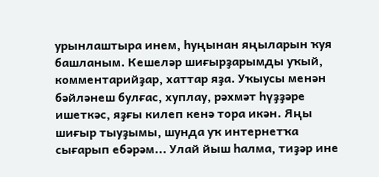урынлаштыра инем, һуңынан яңыларын ҡуя башланым. Кешеләр шиғырҙарымды уҡый, комментарийҙар, хаттар яҙа. Уҡыусы менән бәйләнеш булғас, хуплау, рәхмәт һүҙҙәре ишеткәс, яҙғы килеп кенә тора икән. Яңы шиғыр тыуҙымы, шунда уҡ интернетҡа сығарып ебәрәм... Улай йыш һалма, тиҙәр ине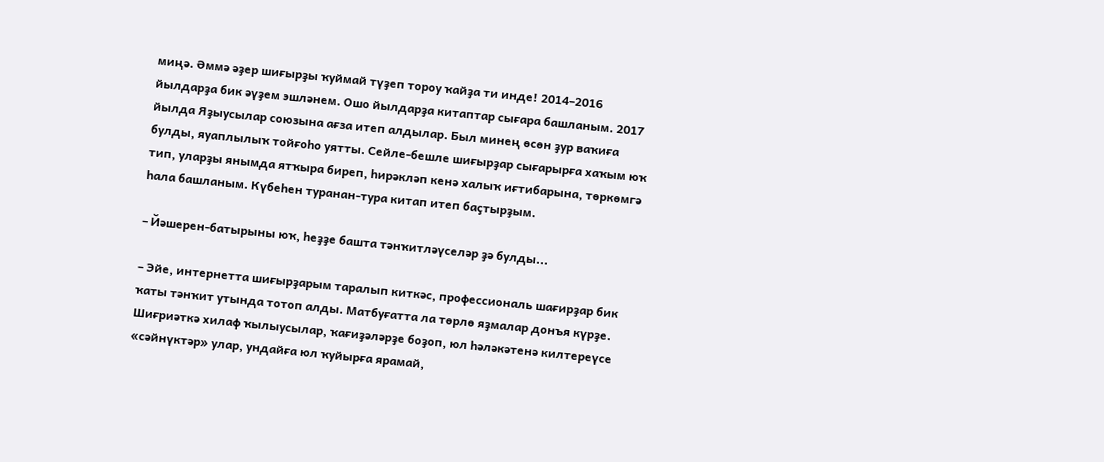миңә. Әммә әҙер шиғырҙы ҡуймай түҙеп тороу ҡайҙа ти инде! 2014–2016 йылдарҙа бик әүҙем эшләнем. Ошо йылдарҙа китаптар сығара башланым. 2017 йылда Яҙыусылар союзына ағза итеп алдылар. Был минең өсөн ҙур ваҡиға булды, яуаплылыҡ тойғоһо уятты. Сейле-бешле шиғырҙар сығарырға хаҡым юҡ тип, уларҙы янымда ятҡыра биреп, һирәкләп кенә халыҡ иғтибарына, төркөмгә һала башланым. Күбеһен туранан-тура китап итеп баҫтырҙым.

– Йәшерен-батырыны юҡ, һеҙҙе башта тәнҡитләүселәр ҙә булды...

– Эйе, интернетта шиғырҙарым таралып киткәс, профессиональ шағирҙар бик ҡаты тәнҡит утында тотоп алды. Матбуғатта ла төрлө яҙмалар донъя күрҙе. Шиғриәткә хилаф ҡылыусылар, ҡағиҙәләрҙе боҙоп, юл һәләкәтенә килтереүсе «сәйнүктәр» улар, ундайға юл ҡуйырға ярамай,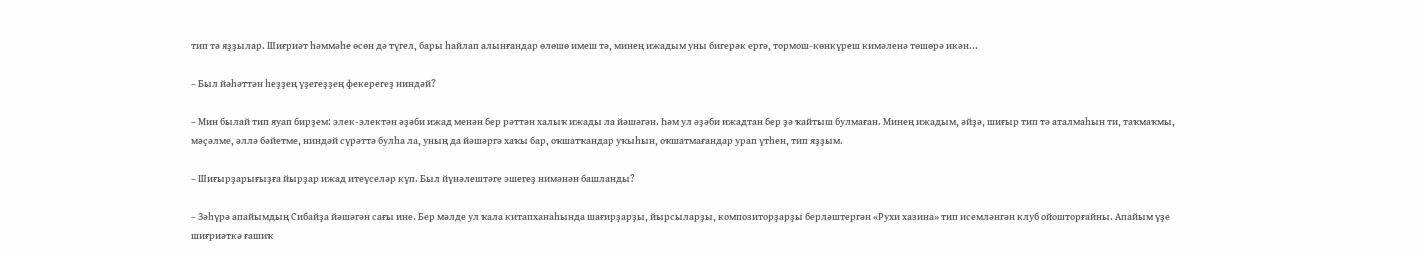тип тә яҙҙылар. Шиғриәт һәммәһе өсөн дә түгел, бары һайлап алынғандар өлөшө имеш тә, минең ижадым уны бигерәк ергә, тормош-көнкүреш кимәленә төшөрә икән...

– Был йәһәттән һеҙҙең үҙегеҙҙең фекерегеҙ ниндәй?

– Мин былай тип яуап бирҙем: элек-электән әҙәби ижад менән бер рәттән халыҡ ижады ла йәшәгән. Һәм ул әҙәби ижадтан бер ҙә ҡайтыш булмаған. Минең ижадым, әйҙә, шиғыр тип тә аталмаһын ти, таҡмаҡмы, мәҫәлме, әллә бәйетме, ниндәй сүрәттә булһа ла, уның да йәшәргә хаҡы бар, оҡшатҡандар уҡыһын, оҡшатмағандар урап үтһен, тип яҙҙым.

– Шиғырҙарығыҙға йырҙар ижад итеүселәр күп. Был йүнәлештәге эшегеҙ нимәнән башланды?

– Зәһүрә апайымдың Сибайҙа йәшәгән сағы ине. Бер мәлде ул ҡала китапханаһында шағирҙарҙы, йырсыларҙы, композиторҙарҙы берләштергән «Рухи хазина» тип исемләнгән клуб ойошторғайны. Апайым үҙе шиғриәткә ғашиҡ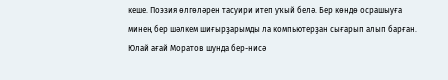кеше. Поэзия өлгөләрен тасуири итеп уҡый белә. Бер көндө осрашыуға минең бер шәлкем шиғырҙарымды ла компьютерҙан сығарып алып барған. Юлай ағай Моратов шунда бер-нисә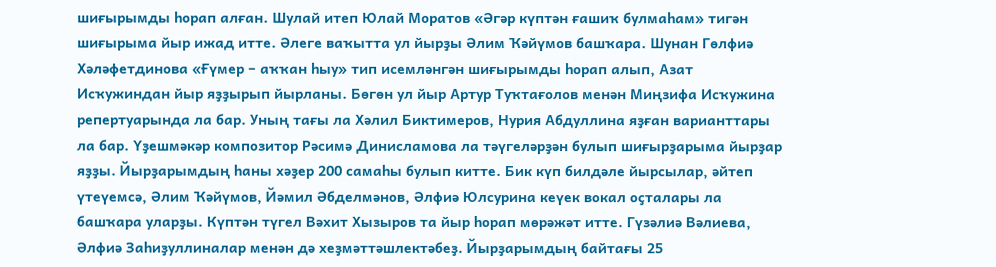шиғырымды һорап алған. Шулай итеп Юлай Моратов «Әгәр күптән ғашиҡ булмаһам» тигән шиғырыма йыр ижад итте. Әлеге ваҡытта ул йырҙы Әлим Ҡәйүмов башҡара. Шунан Гөлфиә Хәләфетдинова «Ғүмер – аҡҡан һыу» тип исемләнгән шиғырымды һорап алып, Азат Исҡужиндан йыр яҙҙырып йырланы. Бөгөн ул йыр Артур Туҡтағолов менән Миңзифа Исҡужина репертуарында ла бар. Уның тағы ла Хәлил Биктимеров, Нурия Абдуллина яҙған варианттары ла бар. Үҙешмәкәр композитор Рәсимә Динисламова ла тәүгеләрҙән булып шиғырҙарыма йырҙар яҙҙы. Йырҙарымдың һаны хәҙер 200 самаһы булып китте. Бик күп билдәле йырсылар, әйтеп үтеүемсә, Әлим Ҡәйүмов, Йәмил Әбделмәнов, Әлфиә Юлсурина кеүек вокал оҫталары ла башҡара уларҙы. Күптән түгел Вәхит Хызыров та йыр һорап мөрәжәт итте. Гүзәлиә Вәлиева, Әлфиә Заһиҙуллиналар менән дә хеҙмәттәшлектәбеҙ. Йырҙарымдың байтағы 25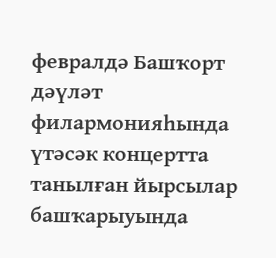февралдә Башҡорт дәүләт филармонияһында үтәсәк концертта танылған йырсылар башҡарыуында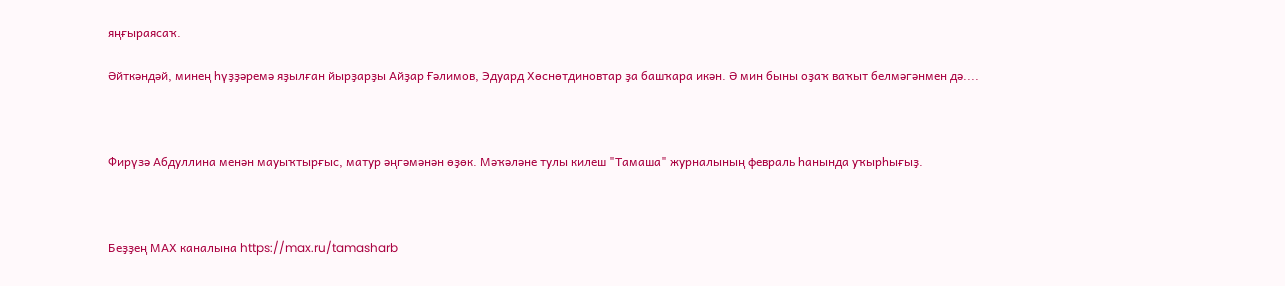яңғыраясаҡ.

Әйткәндәй, минең һүҙҙәремә яҙылған йырҙарҙы Айҙар Ғәлимов, Эдуард Хөснөтдиновтар ҙа башҡара икән. Ә мин быны оҙаҡ ваҡыт белмәгәнмен дә....



Фирүзә Абдуллина менән мауыҡтырғыс, матур әңгәмәнән өҙөк. Мәҡәләне тулы килеш "Тамаша" журналының февраль һанында уҡырһығыҙ.



Беҙҙең МАХ каналына https://max.ru/tamasharb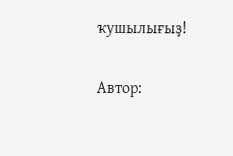ҡушылығыҙ!

Автор: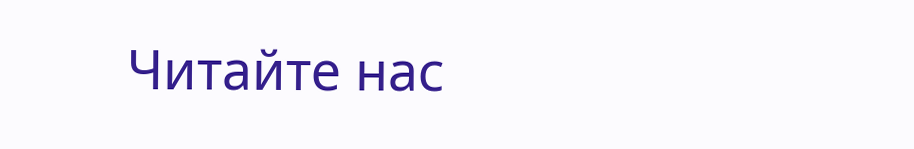Читайте нас